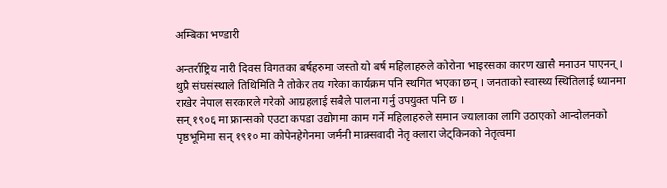अम्बिका भण्डारी

अन्तर्राष्ट्रिय नारी दिवस विगतका बर्षहरुमा जस्तो यो बर्ष महिलाहरुले कोरोना भाइरसका कारण खासै मनाउन पाएनन् । थुप्रै संघसंस्थाले तिथिमिति नै तोकेर तय गरेका कार्यक्रम पनि स्थगित भएका छन् । जनताको स्वास्थ्य स्थितिलाई ध्यानमा राखेर नेपाल सरकारले गरेको आग्रहलाई सबैले पालना गर्नु उपयुक्त पनि छ ।
सन् १९०६ मा फ्रान्सको एउटा कपडा उद्योगमा काम गर्ने महिलाहरुले समान ज्यालाका लागि उठाएको आन्दोलनको पृष्ठभूमिमा सन् १९१० मा कोपेनहेगेनमा जर्मनी माक्र्सवादी नेतृ क्लारा जेट्किनको नेतृत्वमा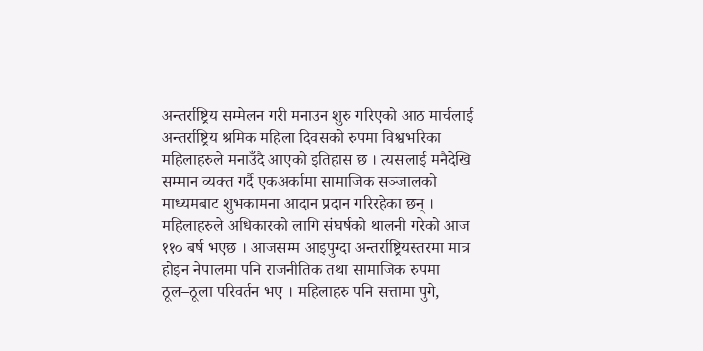अन्तर्राष्ट्रिय सम्मेलन गरी मनाउन शुरु गरिएको आठ मार्चलाई अन्तर्राष्ट्रिय श्रमिक महिला दिवसको रुपमा विश्वभरिका महिलाहरुले मनाउँदै आएको इतिहास छ । त्यसलाई मनैदेखि सम्मान व्यक्त गर्दै एकअर्कामा सामाजिक सञ्जालको माध्यमबाट शुभकामना आदान प्रदान गरिरहेका छन् ।
महिलाहरुले अधिकारको लागि संघर्षको थालनी गरेको आज ११० बर्ष भएछ । आजसम्म आइपुग्दा अन्तर्राष्ट्रियस्तरमा मात्र होइन नेपालमा पनि राजनीतिक तथा सामाजिक रुपमा ठूल–ठूला परिवर्तन भए । महिलाहरु पनि सत्तामा पुगे,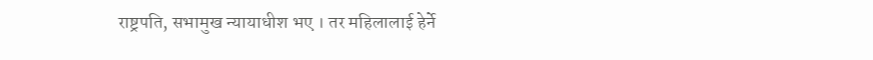राष्ट्रपति, सभामुख न्यायाधीश भए । तर महिलालाई हेर्ने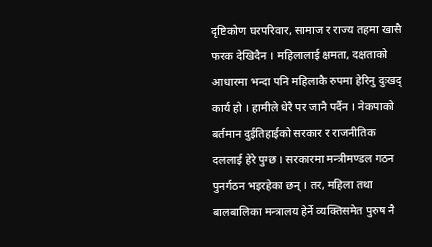दृष्टिकोण घरपरिवार, सामाज र राज्य तहमा खासै फरक देखिदैन । महिलालाई क्षमता, दक्षताको आधारमा भन्दा पनि महिलाकै रुपमा हेरिनु दुःखद् कार्य हो । हामीले धेरै पर जानै पर्दैन । नेकपाको बर्तमान दुईतिहाईको सरकार र राजनीतिक दललाई हेरे पुग्छ । सरकारमा मन्त्रीमण्डल गठन पुनर्गठन भइरहेका छन् । तर, महिला तथा बालबालिका मन्त्रालय हेर्ने व्यक्तिसमेत पुरुष नै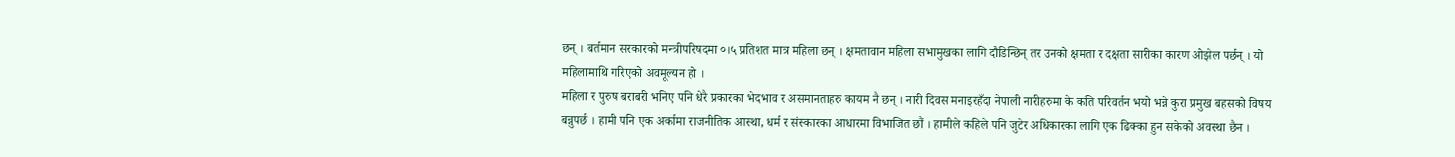छन् । बर्तमान सरकारको मन्त्रीपरिषदमा ०।५ प्रतिशत मात्र महिला छन् । क्षमतावान महिला सभामुखका लागि दौडिन्छिन् तर उनको क्षमता र दक्षता सारीका कारण ओझेल पर्छन् । यो महिलामाथि गरिएको अवमूल्यन हो ।
महिला र पुरुष बराबरी भनिए पनि धेरै प्रकारका भेदभाव र असमानताहरु कायम नै छन् । नारी दिवस मनाइरहँदा नेपाली नारीहरुमा के कति परिवर्तन भयो भन्ने कुरा प्रमुख बहसको विषय बन्नुपर्छ । हामी पनि एक अर्कामा राजनीतिक आस्था, धर्म र संस्कारका आधारमा विभाजित छौं । हामीले कहिले पनि जुटेर अधिकारका लागि एक ढिक्का हुन सकेको अवस्था छैन ।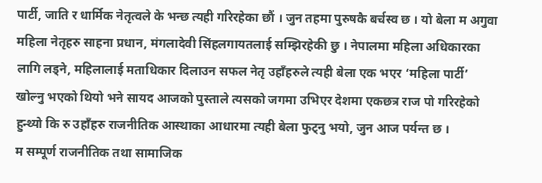पार्टी, जाति र धार्मिक नेतृत्वले के भन्छ त्यही गरिरहेका छौं । जुन तहमा पुरुषकै बर्चस्व छ । यो बेला म अगुवा महिला नेतृहरु साहना प्रधान, मंगलादेवी सिंहलगायतलाई सम्झिरहेकी छु । नेपालमा महिला अधिकारका लागि लड्ने, महिलालाई मताधिकार दिलाउन सफल नेतृ उहाँहरुले त्यही बेला एक भएर ‘महिला पार्टी’ खोल्नु भएको थियो भने सायद आजको पुस्ताले त्यसको जगमा उभिएर देशमा एकछत्र राज पो गरिरहेको हुन्थ्यो कि रु उहाँहरु राजनीतिक आस्थाका आधारमा त्यही बेला फुट्नु भयो, जुन आज पर्यन्त छ ।
म सम्पूर्ण राजनीतिक तथा सामाजिक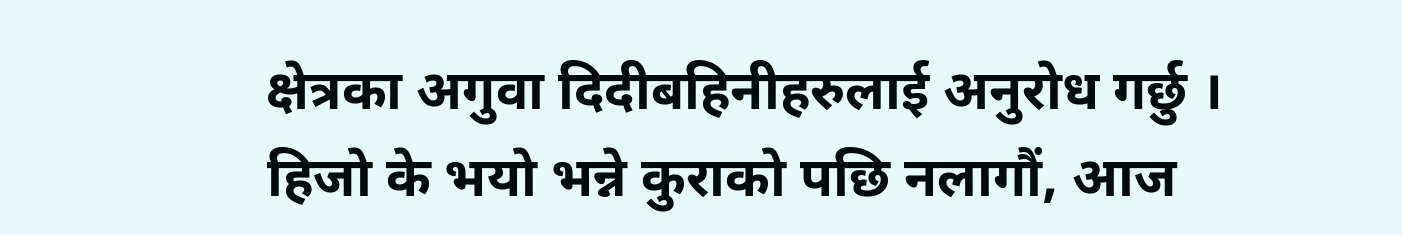क्षेत्रका अगुवा दिदीबहिनीहरुलाई अनुरोध गर्छु । हिजो के भयो भन्ने कुराको पछि नलागौं, आज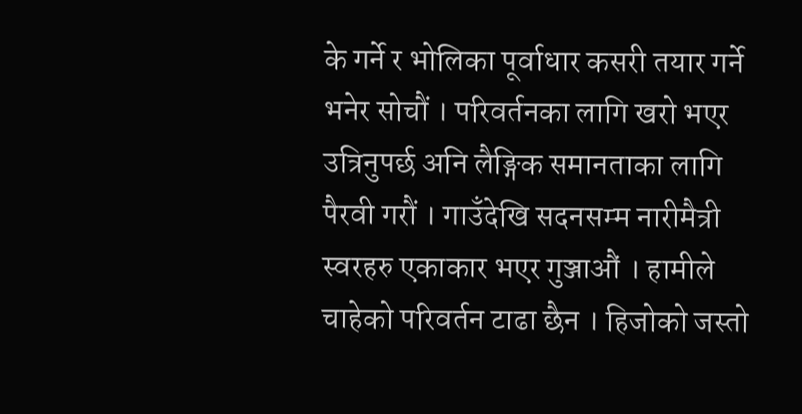के गर्ने र भोलिका पूर्वाधार कसरी तयार गर्ने भनेर सोचौं । परिवर्तनका लागि खरो भएर उत्रिनुपर्छ अनि लैङ्गिक समानताका लागि पैरवी गरौं । गाउँदेखि सदनसम्म नारीमैत्री स्वरहरु एकाकार भएर गुञ्जाऔं । हामीले चाहेको परिवर्तन टाढा छैन । हिजोको जस्तो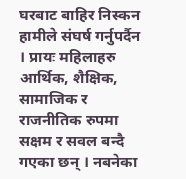घरबाट बाहिर निस्कन हामीले संघर्ष गर्नुपर्दैन । प्रायः महिलाहरु आर्थिक, शैक्षिक, सामाजिक र राजनीतिक रुपमा सक्षम र सवल बन्दै गएका छन् । नबनेका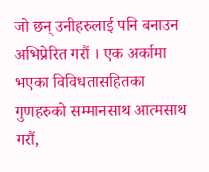जो छन् उनीहरुलाई पनि बनाउन अभिप्रेरित गरौं । एक अर्कामा भएका विविधतासहितका गुणहरुको सम्मानसाथ आत्मसाथ गरौं,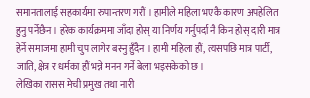समानतालाई सहकार्यमा रुपान्तरण गरौं । हामीले महिला भएकै कारण अपहेलित हुनु पर्नेछैन । हरेक कार्यक्रममा जाँदा होस् या निर्णय गर्नुपर्दा नै किन होस् दारी मात्र हेर्ने समाजमा हामी चुप लागेर बस्नु हुँदैन । हामी महिला हौं, त्यसपछि मात्र पार्टी, जाति, क्षेत्र र धर्मका हौं भन्ने मनन गर्ने बेला भइसकेको छ ।
लेखिका रासस मेची प्रमुख तथा नारी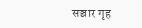सञ्चार गृह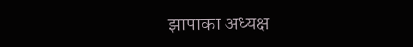झापाका अध्यक्ष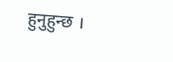हुनुहुन्छ ।